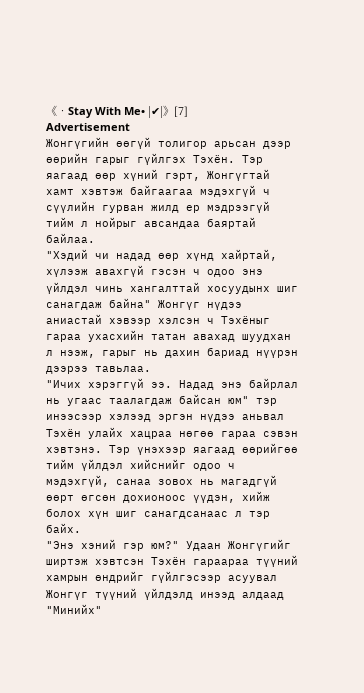《•Stay With Me• |✔|》[7]
Advertisement
Жонгүгийн өөгүй толигор арьсан дээр өөрийн гарыг гүйлгэх Тэхён. Тэр яагаад өөр хүний гэрт, Жонгүгтай хамт хэвтэж байгаагаа мэдэхгүй ч сүүлийн гурван жилд ер мэдрээгүй тийм л нойрыг авсандаа баяртай байлаа.
"Хэдий чи надад өөр хүнд хайртай, хүлээж авахгүй гэсэн ч одоо энэ үйлдэл чинь хангалттай хосуудынх шиг санагдаж байна" Жонгүг нүдээ аниастай хэвээр хэлсэн ч Тэхёныг гараа ухасхийн татан авахад шуудхан л нээж, гарыг нь дахин бариад нүүрэн дээрээ тавьлаа.
"Ичих хэрэггүй ээ. Надад энэ байрлал нь угаас таалагдаж байсан юм" тэр инээсээр хэлээд эргэн нүдээ аньвал Тэхён улайх хацраа нөгөө гараа сэвэн хэвтэнэ. Тэр үнэхээр яагаад өөрийгөө тийм үйлдэл хийснийг одоо ч мэдэхгүй, санаа зовох нь магадгүй өөрт өгсөн дохионоос үүдэн, хийж болох хүн шиг санагдсанаас л тэр байх.
"Энэ хэний гэр юм?" Удаан Жонгүгийг ширтэж хэвтсэн Тэхён гараараа түүний хамрын өндрийг гүйлгэсээр асуувал Жонгүг түүний үйлдэлд инээд алдаад
"Минийх"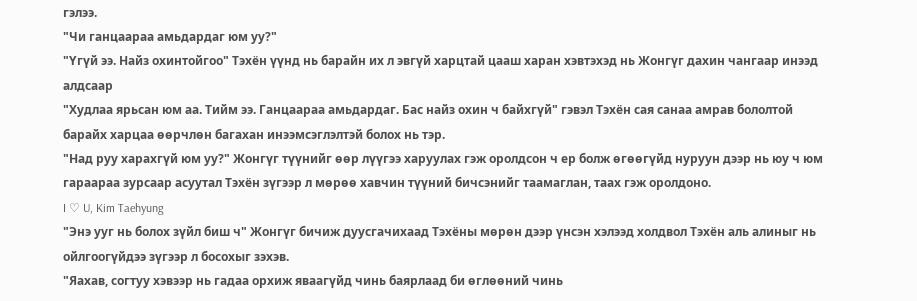гэлээ.
"Чи ганцаараа амьдардаг юм уу?"
"Үгүй ээ. Найз охинтойгоо" Тэхён үүнд нь барайн их л эвгүй харцтай цааш харан хэвтэхэд нь Жонгүг дахин чангаар инээд алдсаар
"Худлаа ярьсан юм аа. Тийм ээ. Ганцаараа амьдардаг. Бас найз охин ч байхгүй" гэвэл Тэхён сая санаа амрав бололтой барайх харцаа өөрчлөн багахан инээмсэглэлтэй болох нь тэр.
"Над руу харахгүй юм уу?" Жонгүг түүнийг өөр лүүгээ харуулах гэж оролдсон ч ер болж өгөөгүйд нуруун дээр нь юу ч юм гараараа зурсаар асуутал Тэхён зүгээр л мөрөө хавчин түүний бичсэнийг таамаглан, таах гэж оролдоно.
I ♡ U, Kim Taehyung
"Энэ ууг нь болох зүйл биш ч" Жонгүг бичиж дуусгачихаад Тэхёны мөрөн дээр үнсэн хэлээд холдвол Тэхён аль алиныг нь ойлгоогүйдээ зүгээр л босохыг зэхэв.
"Яахав, согтуу хэвээр нь гадаа орхиж яваагүйд чинь баярлаад би өглөөний чинь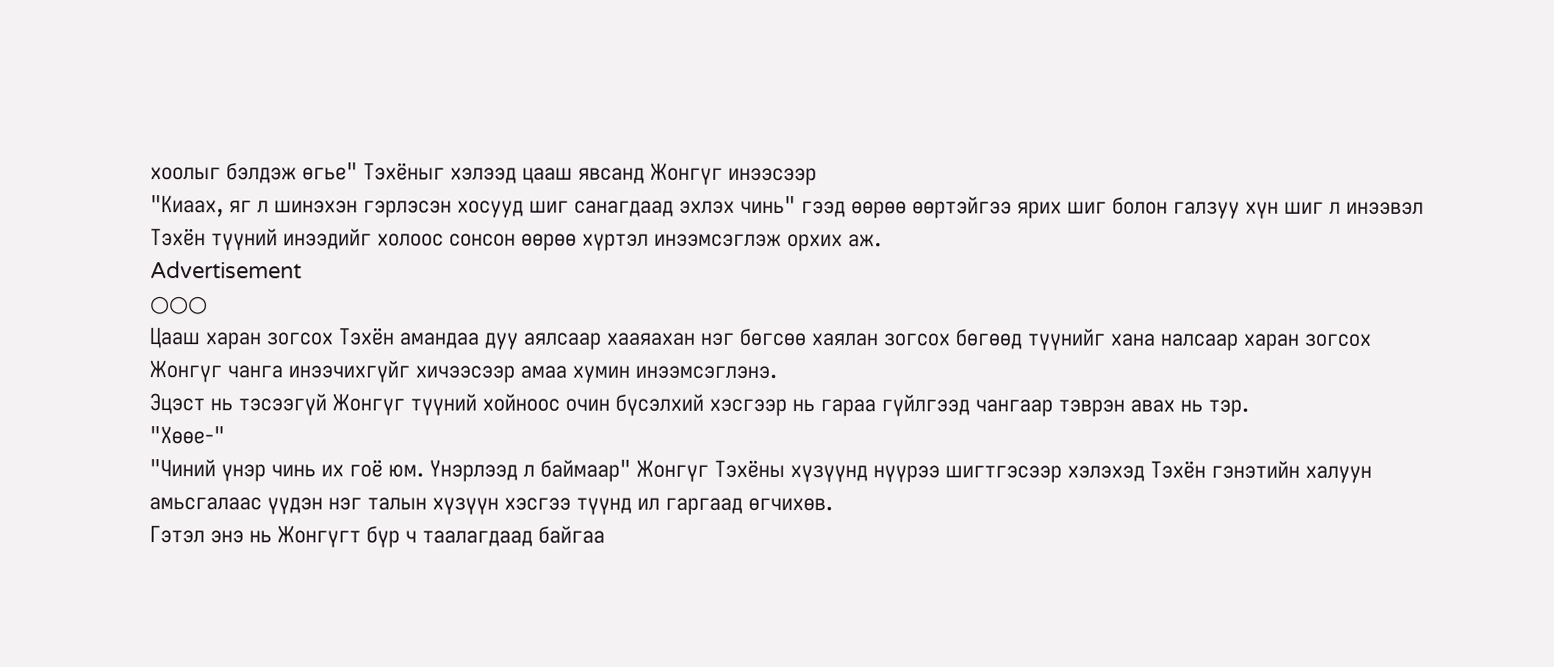хоолыг бэлдэж өгье" Тэхёныг хэлээд цааш явсанд Жонгүг инээсээр
"Киаах, яг л шинэхэн гэрлэсэн хосууд шиг санагдаад эхлэх чинь" гээд өөрөө өөртэйгээ ярих шиг болон галзуу хүн шиг л инээвэл Тэхён түүний инээдийг холоос сонсон өөрөө хүртэл инээмсэглэж орхих аж.
Advertisement
○○○
Цааш харан зогсох Тэхён амандаа дуу аялсаар хааяахан нэг бөгсөө хаялан зогсох бөгөөд түүнийг хана налсаар харан зогсох Жонгүг чанга инээчихгүйг хичээсээр амаа хумин инээмсэглэнэ.
Эцэст нь тэсээгүй Жонгүг түүний хойноос очин бүсэлхий хэсгээр нь гараа гүйлгээд чангаар тэврэн авах нь тэр.
"Хөөе-"
"Чиний үнэр чинь их гоё юм. Үнэрлээд л баймаар" Жонгүг Тэхёны хүзүүнд нүүрээ шигтгэсээр хэлэхэд Тэхён гэнэтийн халуун амьсгалаас үүдэн нэг талын хүзүүн хэсгээ түүнд ил гаргаад өгчихөв.
Гэтэл энэ нь Жонгүгт бүр ч таалагдаад байгаа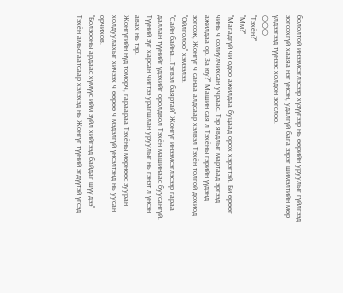бололтой инээмсэглэсээр хүзүүгээр нь өөрийн уруулыг гүйлгээд зогсохгүй хааяа нэг үнсэн, удалгүй бага зэрэг шимэлтийн мөр үлдээгээд түүнээс холдон зогслоо.
○○○
"Тэхён?"
"Мм?"
"Магадгүй чи одоо ажилдаа буцаад орох хэрэгтэй. Би өрөөг чинь ч солиулчихсан учраас. Тэр явдлыг мартаад эргээд ажилдаа ор. За юу?" Машин сая л Тэхёны гэрийн үүдэнд зогсож, Жонгүг ч санаа алдсаар хэлвэл Тэхён толгой дохиод
"Ойлголоо" хэмээлээ.
"Сайн байна...Тэгвэл баяртай" Жонгүг инээмсэглэсээр гараа даллан түүнийг үдэхийг оролдвол Тэхён машинаас буусангүй. Түүний зүг харсан чигтээ урагшлан уруулыг нь гэнэт л үнсэн авах нь тэр.
Жонгүгийн нүд томорч, гараараа Тэхёны мөрнөөс зууран холдуулахыг хичээх ч өөрөө ч мэдэлгүй үнсэлтэнд нь уусан орчихов.
"Болзооны ардаас хүмүүс ийм зүйл хийгээд байдаг шүү дээ" Тэхён амьсгаатсаар хэлэхэд нь Жонгүг түүний эгдүүтэй үгсэд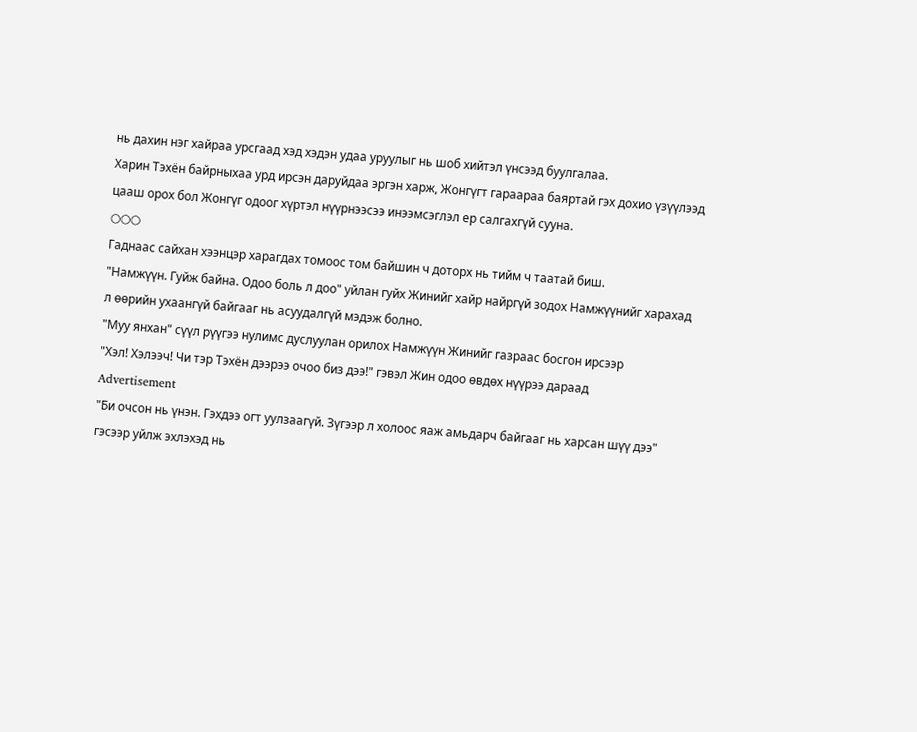нь дахин нэг хайраа урсгаад хэд хэдэн удаа уруулыг нь шоб хийтэл үнсээд буулгалаа.
Харин Тэхён байрныхаа урд ирсэн даруйдаа эргэн харж, Жонгүгт гараараа баяртай гэх дохио үзүүлээд цааш орох бол Жонгүг одоог хүртэл нүүрнээсээ инээмсэглэл ер салгахгүй сууна.
○○○
Гаднаас сайхан хээнцэр харагдах томоос том байшин ч доторх нь тийм ч таатай биш.
"Намжүүн. Гуйж байна. Одоо боль л доо" уйлан гуйх Жинийг хайр найргүй зодох Намжүүнийг харахад л өөрийн ухаангүй байгааг нь асуудалгүй мэдэж болно.
"Муу янхан" сүүл рүүгээ нулимс дуслуулан орилох Намжүүн Жинийг газраас босгон ирсээр
"Хэл! Хэлээч! Чи тэр Тэхён дээрээ очоо биз дээ!" гэвэл Жин одоо өвдөх нүүрээ дараад
Advertisement
"Би очсон нь үнэн. Гэхдээ огт уулзаагүй. Зүгээр л холоос яаж амьдарч байгааг нь харсан шүү дээ" гэсээр уйлж эхлэхэд нь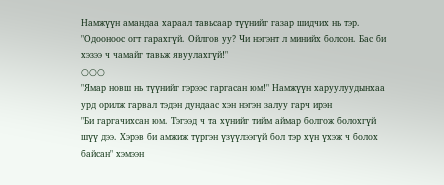Намжүүн амандаа хараал тавьсаар түүнийг газар шидчих нь тэр.
"Одооноос огт гарахгүй. Ойлгов уу? Чи нэгэнт л минийх болсон. Бас би хэзээ ч чамайг тавьж явуулахгүй!"
○○○
"Ямар новш нь түүнийг гэрээс гаргасан юм!" Намжүүн харуулуудынхаа урд орилж гарвал тэдэн дундаас хэн нэгэн залуу гарч ирэн
"Би гаргачихсан юм. Тэгээд ч та хүнийг тийм аймар болгож болохгүй шүү дээ. Хэрэв би амжиж түргэн үзүүлээгүй бол тэр хүн үхэж ч болох байсан" хэмээн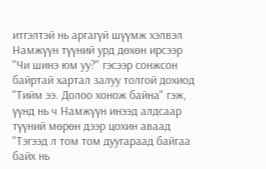итгэлтэй нь аргагүй шүүмж хэлвэл Намжүүн түүний урд дөхөн ирсээр
"Чи шинэ юм уу?" гэсээр сонжсон байртай хартал залуу толгой дохиод
"Тийм ээ. Долоо хонож байна" гэж, үүнд нь ч Намжүүн инээд алдсаар түүний мөрөн дээр цохин аваад
"Тэгээд л том том дуугараад байгаа байх нь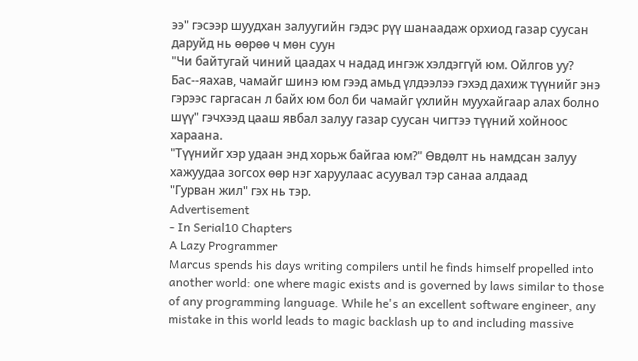ээ" гэсээр шуудхан залуугийн гэдэс рүү шанаадаж орхиод газар суусан даруйд нь өөрөө ч мөн суун
"Чи байтугай чиний цаадах ч надад ингэж хэлдэггүй юм. Ойлгов уу? Бас--яахав, чамайг шинэ юм гээд амьд үлдээлээ гэхэд дахиж түүнийг энэ гэрээс гаргасан л байх юм бол би чамайг үхлийн муухайгаар алах болно шүү" гэчхээд цааш явбал залуу газар суусан чигтээ түүний хойноос хараана.
"Түүнийг хэр удаан энд хорьж байгаа юм?" Өвдөлт нь намдсан залуу хажуудаа зогсох өөр нэг харуулаас асуувал тэр санаа алдаад
"Гурван жил" гэх нь тэр.
Advertisement
- In Serial10 Chapters
A Lazy Programmer
Marcus spends his days writing compilers until he finds himself propelled into another world: one where magic exists and is governed by laws similar to those of any programming language. While he's an excellent software engineer, any mistake in this world leads to magic backlash up to and including massive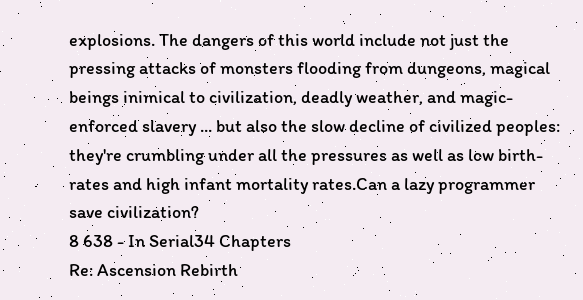explosions. The dangers of this world include not just the pressing attacks of monsters flooding from dungeons, magical beings inimical to civilization, deadly weather, and magic-enforced slavery ... but also the slow decline of civilized peoples: they're crumbling under all the pressures as well as low birth-rates and high infant mortality rates.Can a lazy programmer save civilization?
8 638 - In Serial34 Chapters
Re: Ascension Rebirth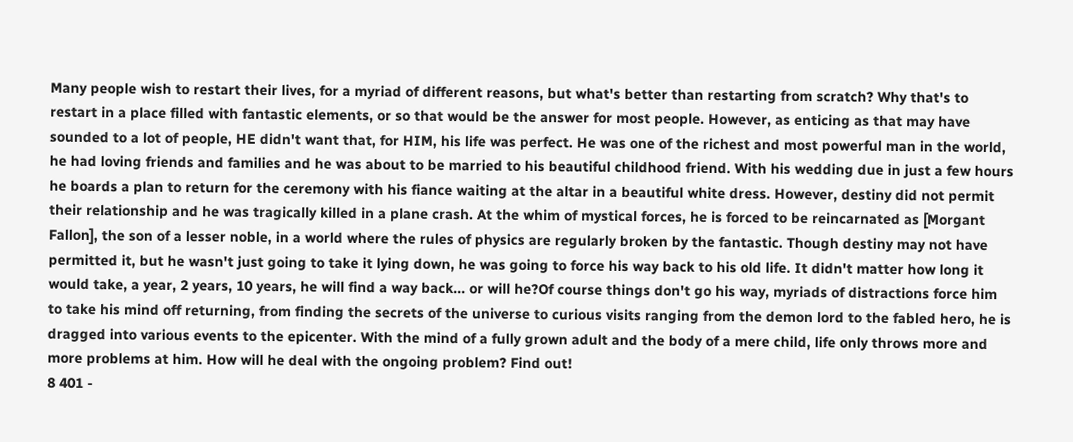Many people wish to restart their lives, for a myriad of different reasons, but what's better than restarting from scratch? Why that's to restart in a place filled with fantastic elements, or so that would be the answer for most people. However, as enticing as that may have sounded to a lot of people, HE didn't want that, for HIM, his life was perfect. He was one of the richest and most powerful man in the world, he had loving friends and families and he was about to be married to his beautiful childhood friend. With his wedding due in just a few hours he boards a plan to return for the ceremony with his fiance waiting at the altar in a beautiful white dress. However, destiny did not permit their relationship and he was tragically killed in a plane crash. At the whim of mystical forces, he is forced to be reincarnated as [Morgant Fallon], the son of a lesser noble, in a world where the rules of physics are regularly broken by the fantastic. Though destiny may not have permitted it, but he wasn't just going to take it lying down, he was going to force his way back to his old life. It didn't matter how long it would take, a year, 2 years, 10 years, he will find a way back... or will he?Of course things don't go his way, myriads of distractions force him to take his mind off returning, from finding the secrets of the universe to curious visits ranging from the demon lord to the fabled hero, he is dragged into various events to the epicenter. With the mind of a fully grown adult and the body of a mere child, life only throws more and more problems at him. How will he deal with the ongoing problem? Find out!
8 401 -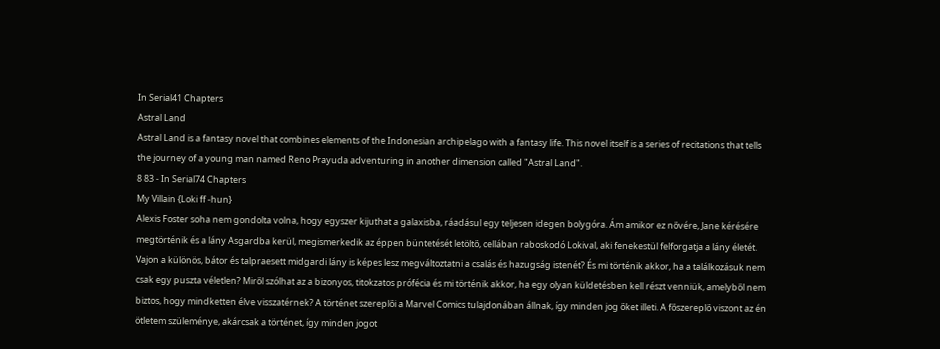In Serial41 Chapters
Astral Land
Astral Land is a fantasy novel that combines elements of the Indonesian archipelago with a fantasy life. This novel itself is a series of recitations that tells the journey of a young man named Reno Prayuda adventuring in another dimension called "Astral Land".
8 83 - In Serial74 Chapters
My Villain {Loki ff -hun}
Alexis Foster soha nem gondolta volna, hogy egyszer kijuthat a galaxisba, ráadásul egy teljesen idegen bolygóra. Ám amikor ez nővére, Jane kérésére megtörténik és a lány Asgardba kerül, megismerkedik az éppen büntetését letöltő, cellában raboskodó Lokival, aki fenekestül felforgatja a lány életét. Vajon a különös, bátor és talpraesett midgardi lány is képes lesz megváltoztatni a csalás és hazugság istenét? És mi történik akkor, ha a találkozásuk nem csak egy puszta véletlen? Miről szólhat az a bizonyos, titokzatos prófécia és mi történik akkor, ha egy olyan küldetésben kell részt venniük, amelyből nem biztos, hogy mindketten élve visszatérnek? A történet szereplői a Marvel Comics tulajdonában állnak, így minden jog őket illeti. A főszereplő viszont az én ötletem szüleménye, akárcsak a történet, így minden jogot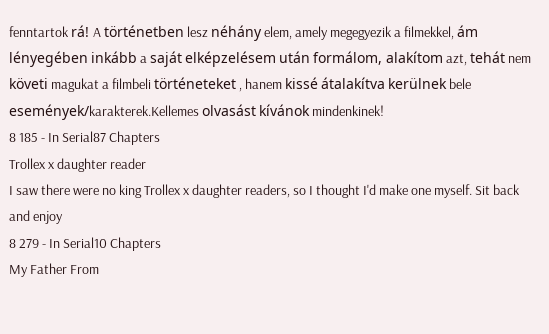fenntartok rá! A történetben lesz néhány elem, amely megegyezik a filmekkel, ám lényegében inkább a saját elképzelésem után formálom, alakítom azt, tehát nem követi magukat a filmbeli történeteket , hanem kissé átalakítva kerülnek bele események/karakterek.Kellemes olvasást kívánok mindenkinek!
8 185 - In Serial87 Chapters
Trollex x daughter reader
I saw there were no king Trollex x daughter readers, so I thought I'd make one myself. Sit back and enjoy
8 279 - In Serial10 Chapters
My Father From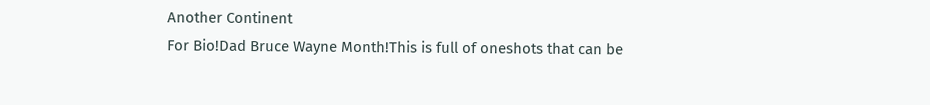Another Continent
For Bio!Dad Bruce Wayne Month!This is full of oneshots that can be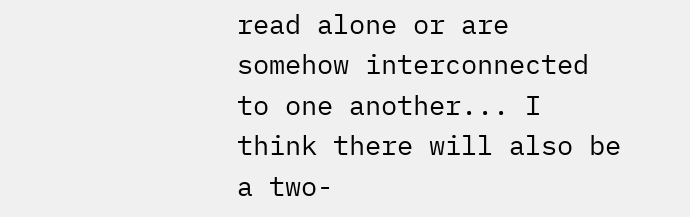read alone or are somehow interconnected to one another... I think there will also be a two-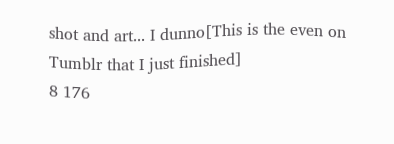shot and art... I dunno[This is the even on Tumblr that I just finished]
8 176